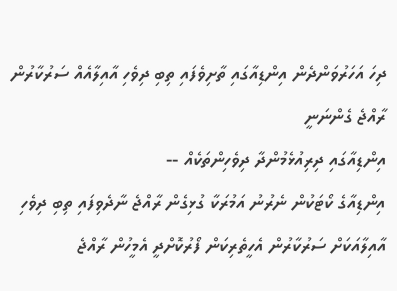ދިހަ އަހަރުވަންދެން އިންޑިއާގައި ތާށިވެފައި ތިބި ދިވެހި އާއިލާއެއް ސަރުކާރުން ރާއްޖެ ގެންނަނީ
އިންޑިއާގައި ދިރިއުޅެމުންދާ ދިވެހިންތަކެއް --
އިންޑިއާގެ ކޯޓަކުން ނެރުނު އަމުރަކާ ގުޅިގެން ރާއްޖެ ނާދެވިފައި ތިބި ދިވެހި އާއިލާއަކަށް ސަރުކާރުން އެހީތެރިކަން ފޯރުކޮށްދީ އެމީހުން ރާއްޖެ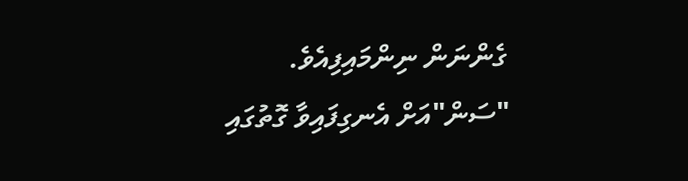ގެންނަން ނިންމައިފިއެވެ.
"ސަން"އަށް އެނގިފައިވާ ގޮތުގައި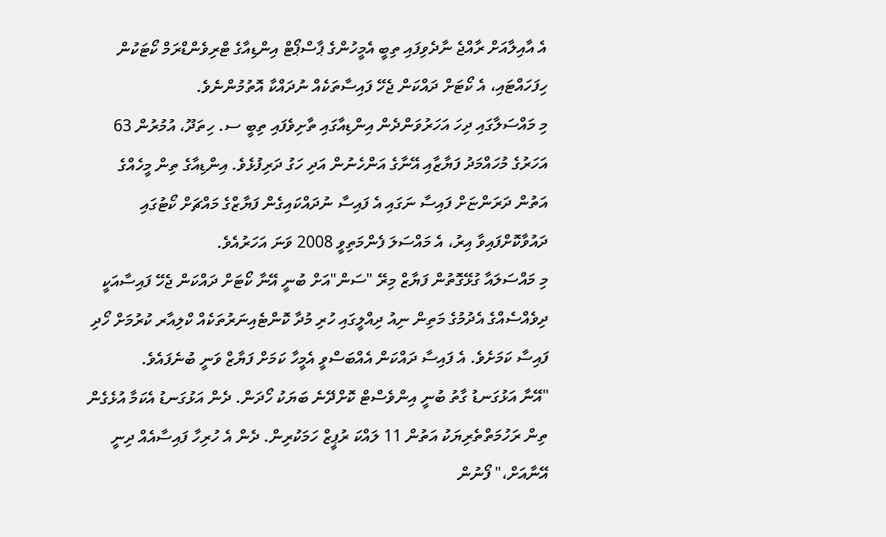އެ އާއިލާއަށް ރާއްޖެ ނާދެވިފައި ތިބީ އެމީހުންގެ ޕާސްޕޯޓް އިންޑިއާގެ ޓްރިވެންޑްރަމް ކޯޓަކުން ހިފަހައްޓައި، އެ ކޯޓަށް ދައްކަން ޖެހޭ ފައިސާތަކެއް ނުދައްކާ އޮތުމުންނެވެ.
މި މައްސަލާގައި ދިހަ އަހަރުވަންދެން އިންޑިއާގައި ތާށިވެފައި ތިބީ ސ. ހިތަދޫ، އުމުރުން 63 އަހަރުގެ މުހައްމަދު ފަޔާޒާއި އޭނާގެ އަންހެނުން އަދި ހަގު ދަރިފުޅެވެ. އިންޑިއާގެ ތިން މީހެއްގެ އަތުން ދަރަންޏަށް ފައިސާ ނަގައި އެ ފައިސާ ނުދައްކައިގެން ފަޔާޒްގެ މައްޗަށް ކޯޓުގައި ދައުވާކޮށްފައިވާ އިރު، އެ މައްސަލަ ފެންމަތިވީ 2008 ވަނަ އަހަރުއެވެ.
މި މައްސަލައާ ގުޅޭގޮތުން ފަޔާޒް މިރޭ "ސަން"އަށް ބުނީ އޭނާ ކޯޓަށް ދައްކަން ޖެހޭ ފައިސާއަކީ ދިވެއްސެއްގެ އެދުމުގެ މަތިން ނިއު ދިއްލީގައި ހުރި މުދާ ކޮންޓެއިނަރުތަކެއް ކްލިއާރ ކުރުމަށް ހޯދި ފައިސާ ކަމަށެވެ. އެ ފައިސާ ދައްކަން އެއްބަސްވީ އެމީހާ ކަމަށް ފަޔާޒް ވަނީ ބުނެފައެވެ.
"އޭނާ އަޅުގަނޑު ގާތު ބުނީ އިންވެސްޓް ކޮށްދޭނެ ބަޔަކު ހޯދަން. ދެން އަޅުގަނޑު އެކަމާ އުޅެގެން ތިން ރަހުމަތްތެރިޔަކު އަތުން 11 ލައްކަ ރުޕީޒް ހަމަކުރިން. ދެން އެ ހުރިހާ ފައިސާއެއް ދިނީ އޭނާއަށް،" ފޯނުން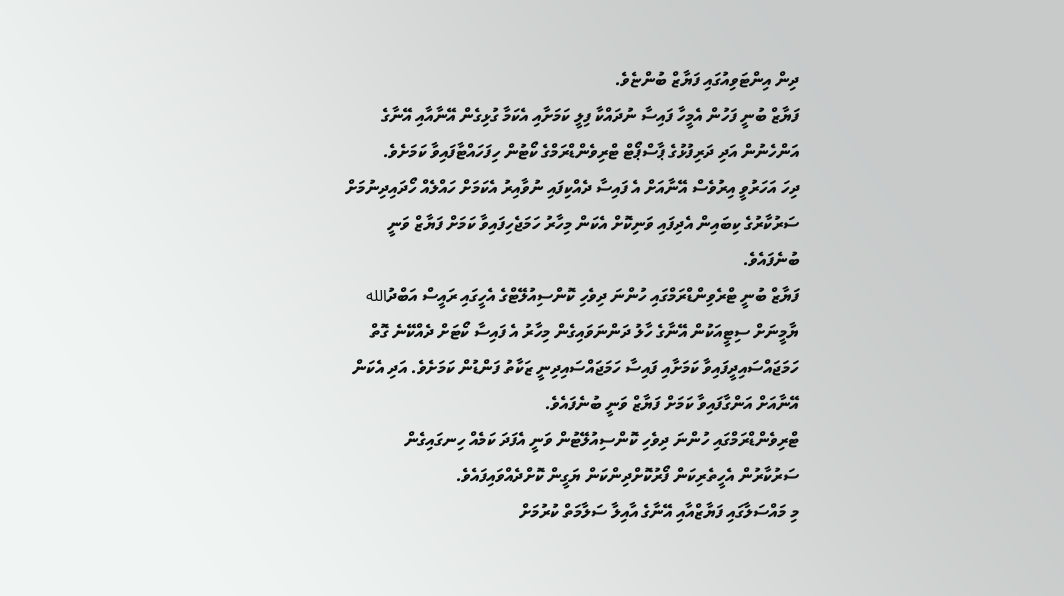ދިން އިންޓަވިއުގައި ފަޔާޒް ބުންޏެވެ.
ފަޔާޒް ބުނީ ފަހުން އެމީހާ ފައިސާ ނުދައްކާ ފިލީ ކަމަށާއި އެކަމާ ގުޅިގެން އޭނާއާއި އޭނާގެ އަންހެނުން އަދި ދަރިފުޅުގެ ޕާސްޕޯޓް ޓްރިވެންޑްރަމްގެ ކޯޓުން ހިފަހައްޓާފައިވާ ކަމަށެވެ.
ދިހަ އަހަރުވީ އިރުވެސް އޭނާއަށް އެ ފައިސާ ދެއްކިފައި ނުވާއިރު އެކަމަށް ހައްލެއް ހޯދައިދިނުމަށް ސަރުކާރުގެ ކިބައިން އެދިފައި ވަނިކޮށް އެކަން މިހާރު ހަމަޖެހިފައިވާ ކަމަށް ފަޔާޒް ވަނީ ބުނެފައެވެ.
ފަޔާޒް ބުނީ ޓްރެވިންޑްރަމްގައި ހުންނަ ދިވެހި ކޮންސިއުލޭޓްގެ އެހީގައި ރައީސް އަބްދުالله ޔާމީނަށް ސިޓީއަކުން އޭނާގެ ހާލު ދަންނަވައިގެން މިހާރު އެ ފައިސާ ކޯޓަށް ދެއްކޭނެ ގޮތް ހަމަޖައްސައިދީފައިވާ ކަމަށާއި ފައިސާ ހަމަޖައްސައިދިނީ ޒަކާތު ފަންޑުން ކަމަށެވެ. އަދި އެކަން އޭނާއަށް އަންގާފައިވާ ކަމަށް ފަޔާޒް ވަނީ ބުނެފައެވެ.
ޓްރިވެންޑްރަމްގައި ހުންނަ ދިވެހި ކޮންސިއުލޭޓުން ވަނީ އެފަދަ ކަމެއް ހިނގައިގެން ސަރުކާރުން އެހީތެރިކަން ފޯރުކޮށްދިންކަން ޔަގީން ކޮށްދެއްވައިފައެވެ.
މި މައްސަލާގައި ފަޔާޒްއާއި އޭނާގެ އާއިލާ ސަލާމަތް ކުރުމަށް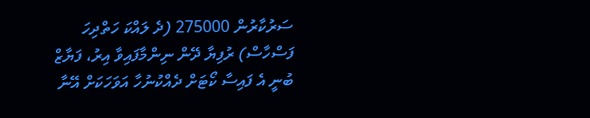ސަރުކާރުން 275000 (ދެ ލައްކަ ހަތްދިހަ ފަސްހާސް) ރުފިޔާ ދޭން ނިންމާފައިވާ އިރު، ފަޔާޒް ބުނީ އެ ފައިސާ ކޯޓަށް ދެއްކުނުހާ އަވަހަކަށް އޭނާ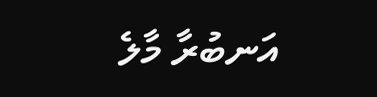އަނބުރާ މާލެ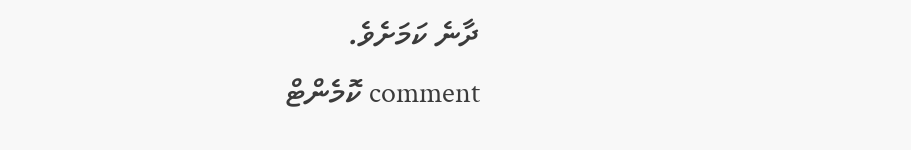ދާނެ ކަމަށެވެ.
comment ކޮމެންޓް